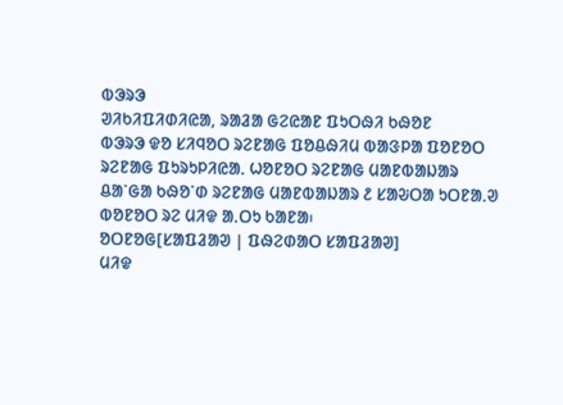ᱵᱳᱨᱳ
ᱣᱤᱠᱤᱯᱤᱰᱤᱭᱟ, ᱨᱟᱲᱟ ᱜᱮᱭᱟᱱ ᱯᱩᱛᱷᱤ ᱠᱷᱚᱱ
ᱵᱳᱨᱳ ᱫᱚ ᱥᱤᱧᱚᱛ ᱨᱮᱱᱟᱜ ᱯᱚᱪᱷᱤᱢ ᱵᱟᱝᱞᱟ ᱯᱚᱱᱚᱛ ᱨᱮᱱᱟᱜ ᱯᱩᱨᱩᱞᱤᱭᱟᱹ ᱦᱚᱱᱚᱛ ᱨᱮᱱᱟᱜ ᱢᱟᱱᱵᱟᱡᱟᱨ ᱪᱟᱸᱜᱟ ᱠᱷᱚᱸᱰ ᱨᱮᱱᱟᱜ ᱢᱟᱱᱵᱟᱡᱟᱨ ᱒ ᱥᱟᱶᱛᱟ ᱩᱛᱱᱟᱹᱣ ᱵᱚᱱᱚᱛ ᱨᱮ ᱢᱤᱫ ᱟᱹᱛᱩ ᱠᱟᱱᱟ᱾
ᱚᱛᱱᱚᱜ[ᱥᱟᱯᱲᱟᱣ | ᱯᱷᱮᱰᱟᱛ ᱥᱟᱯᱲᱟᱣ]
ᱢᱤᱫ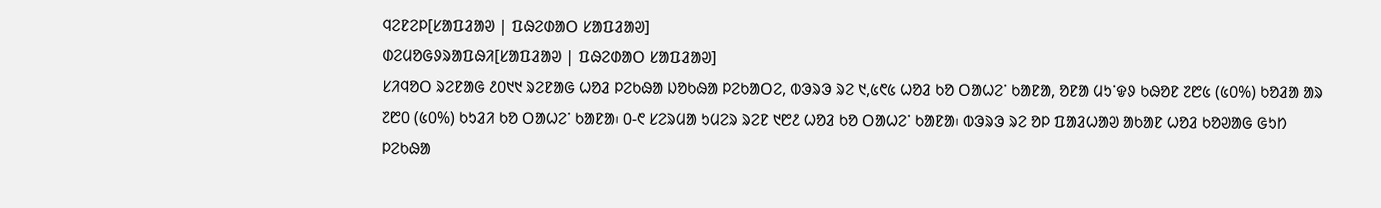ᱧᱮᱱᱮᱞ[ᱥᱟᱯᱲᱟᱣ | ᱯᱷᱮᱰᱟᱛ ᱥᱟᱯᱲᱟᱣ]
ᱰᱮᱢᱚᱜᱽᱨᱟᱯᱷᱤ[ᱥᱟᱯᱲᱟᱣ | ᱯᱷᱮᱰᱟᱛ ᱥᱟᱯᱲᱟᱣ]
ᱥᱤᱧᱚᱛ ᱨᱮᱱᱟᱜ ᱒᱐᱑᱑ ᱨᱮᱱᱟᱜ ᱦᱚᱲ ᱞᱮᱠᱷᱟ ᱡᱚᱠᱷᱟ ᱞᱮᱠᱟᱛᱮ, ᱵᱳᱨᱳ ᱨᱮ ᱑,᱕᱖᱕ ᱦᱚᱲ ᱠᱚ ᱛᱟᱦᱮᱸ ᱠᱟᱱᱟ, ᱚᱱᱟ ᱢᱩᱸᱫᱽ ᱠᱷᱚᱱ ᱗᱘᱕ (᱕᱐%) ᱠᱚᱲᱟ ᱟᱨ ᱗᱘᱐ (᱕᱐%) ᱠᱩᱲᱤ ᱠᱚ ᱛᱟᱦᱮᱸ ᱠᱟᱱᱟ᱾ ᱐-᱖ ᱥᱮᱨᱢᱟ ᱩᱢᱮᱨ ᱨᱮᱱ ᱑᱘᱒ ᱦᱚᱲ ᱠᱚ ᱛᱟᱦᱮᱸ ᱠᱟᱱᱟ᱾ ᱵᱳᱨᱳ ᱨᱮ ᱚᱞ ᱯᱟᱲᱦᱟᱣ ᱟᱠᱟᱱ ᱦᱚᱲ ᱠᱚᱣᱟᱜ ᱜᱩᱴ ᱞᱮᱠᱷᱟ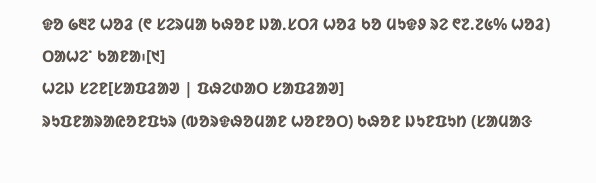ᱫᱚ ᱙᱓᱗ ᱦᱚᱲ (᱖ ᱥᱮᱨᱢᱟ ᱠᱷᱚᱱ ᱡᱟᱹᱥᱛᱤ ᱦᱚᱲ ᱠᱚ ᱢᱩᱫᱽ ᱨᱮ ᱖᱗.᱗᱕% ᱦᱚᱲ) ᱛᱟᱦᱮᱸ ᱠᱟᱱᱟ᱾[᱑]
ᱦᱮᱡ ᱥᱮᱱ[ᱥᱟᱯᱲᱟᱣ | ᱯᱷᱮᱰᱟᱛ ᱥᱟᱯᱲᱟᱣ]
ᱨᱩᱯᱱᱟᱨᱟᱭᱚᱱᱯᱩᱨ (ᱵᱚᱨᱫᱷᱚᱢᱟᱱ ᱦᱚᱱᱚᱛ) ᱠᱷᱚᱱ ᱡᱩᱱᱯᱩᱴ (ᱥᱟᱢᱟᱝ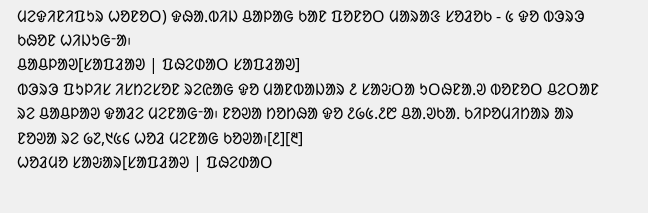ᱢᱮᱫᱤᱱᱤᱯᱩᱨ ᱦᱚᱱᱚᱛ) ᱫᱷᱟᱹᱵᱤᱡ ᱪᱟᱞᱟᱜ ᱠᱟᱱ ᱯᱚᱱᱚᱛ ᱢᱟᱨᱟᱝ ᱥᱚᱲᱚᱠ - ᱕ ᱫᱚ ᱵᱳᱨᱳ ᱠᱷᱚᱱ ᱦᱤᱡᱩᱜᱼᱟ᱾
ᱪᱟᱪᱞᱟᱣ[ᱥᱟᱯᱲᱟᱣ | ᱯᱷᱮᱰᱟᱛ ᱥᱟᱯᱲᱟᱣ]
ᱵᱳᱨᱳ ᱯᱩᱞᱤᱥ ᱤᱥᱴᱮᱥᱚᱱ ᱨᱮᱭᱟᱜ ᱫᱚ ᱢᱟᱱᱵᱟᱡᱟᱨ ᱒ ᱥᱟᱶᱛᱟ ᱩᱛᱷᱱᱟᱹᱣ ᱵᱚᱱᱚᱛ ᱪᱮᱛᱟᱱ ᱨᱮ ᱪᱟᱪᱞᱟᱣ ᱫᱟᱲᱮ ᱢᱮᱱᱟᱜᱼᱟ᱾ ᱱᱚᱣᱟ ᱴᱚᱴᱷᱟ ᱫᱚ ᱒᱙᱕.᱒᱘ ᱪᱟᱹᱣᱠᱟᱹ ᱠᱤᱞᱚᱢᱤᱴᱟᱨ ᱟᱨ ᱱᱚᱣᱟ ᱨᱮ ᱙᱗,᱑᱕᱔ ᱦᱚᱲ ᱢᱮᱱᱟᱜ ᱠᱚᱣᱟ᱾[᱒][᱓]
ᱦᱚᱲᱢᱚ ᱥᱟᱶᱟᱨ[ᱥᱟᱯᱲᱟᱣ | ᱯᱷᱮᱰᱟᱛ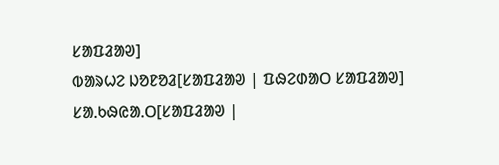ᱥᱟᱯᱲᱟᱣ]
ᱵᱟᱨᱦᱮ ᱡᱚᱱᱚᱲ[ᱥᱟᱯᱲᱟᱣ | ᱯᱷᱮᱰᱟᱛ ᱥᱟᱯᱲᱟᱣ]
ᱥᱟᱹᱠᱷᱭᱟᱹᱛ[ᱥᱟᱯᱲᱟᱣ |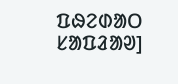ᱯᱷᱮᱰᱟᱛ ᱥᱟᱯᱲᱟᱣ]